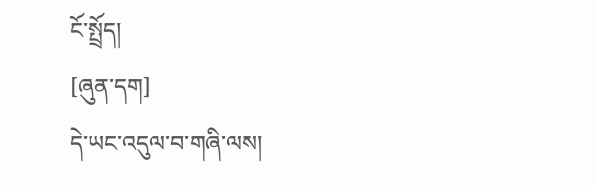ངོ་སྤྲོད།
[ཞུན་དག]
དེ་ཡང་འདུལ་བ་གཞི་ལས།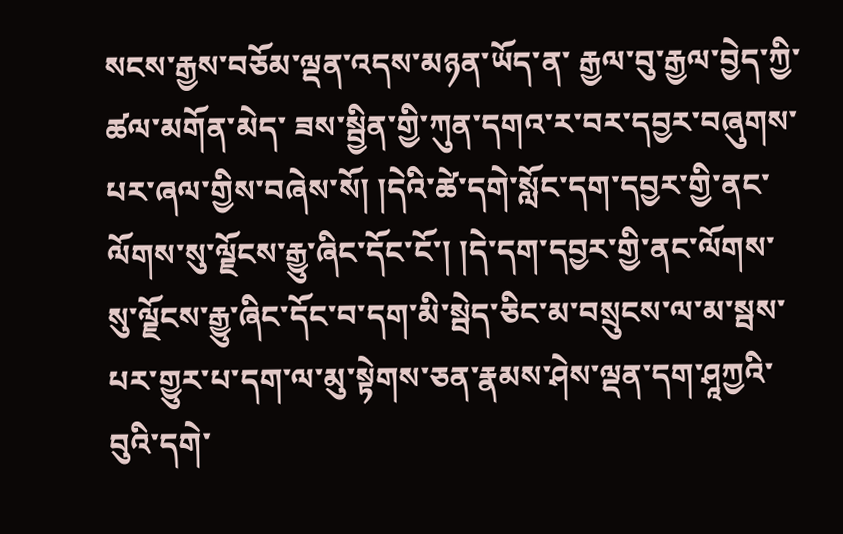སངས་རྒྱས་བཅོམ་ལྡན་འདས་མཉན་ཡོད་ན་ རྒྱལ་བུ་རྒྱལ་བྱེད་ཀྱི་ཚལ་མགོན་མེད་ ཟས་སྦྱིན་གྱི་ཀུན་དགའ་ར་བར་དབྱར་བཞུགས་པར་ཞལ་གྱིས་བཞེས་སོ། །དེའི་ཚེ་དགེ་སློང་དག་དབྱར་གྱི་ནང་ལོགས་སུ་ལྗོངས་རྒྱུ་ཞིང་དོང་ངོ་། །དེ་དག་དབྱར་གྱི་ནང་ལོགས་སུ་ལྗོངས་རྒྱུ་ཞིང་དོང་བ་དག་མི་སྦེད་ཅིང་མ་བསྲུངས་ལ་མ་སྦས་པར་གྱུར་པ་དག་ལ་མུ་སྟེགས་ཅན་རྣམས་ཤེས་ལྡན་དག་ཤཱཀྱའི་བུའི་དགེ་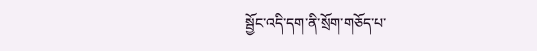སྦྱོང་འདི་དག་ནི་སྲོག་གཅོད་པ་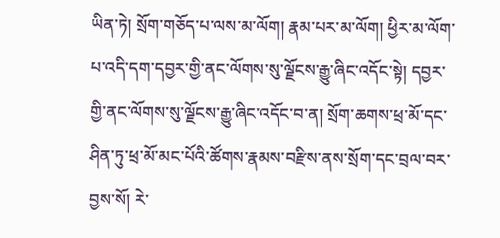ཡིན་ཏེ། སྲོག་གཅོད་པ་ལས་མ་ལོག། རྣམ་པར་མ་ལོག། ཕྱིར་མ་ལོག་པ་འདི་དག་དབྱར་གྱི་ནང་ལོགས་སུ་ལྗོངས་རྒྱུ་ཞིང་འདོང་སྟེ། དབྱར་གྱི་ནང་ལོགས་སུ་ལྗོངས་རྒྱུ་ཞིང་འདོང་བ་ན། སྲོག་ཆགས་ཕྲ་མོ་དང་ཤིན་ཏུ་ཕྲ་མོ་མང་པོའི་ཚོགས་རྣམས་བརྫིས་ནས་སྲོག་དང་བྲལ་བར་བྱས་སོ། རེ་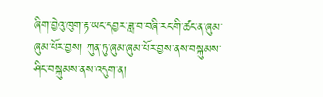ཞིག་བྱེའུ་ཁུག་རྟ་ཡང་དབྱར་ཟླ་བ་བཞི་རང་གི་ཚང་ན་ཞུམ་ཞུམ་པོར་བྱས། ཀུན་ཏུ་ཞུམ་ཞུམ་པོར་བྱས་ནས་བསྐུམས་ཤིང་བསྐུམས་ནས་འདུག་ན།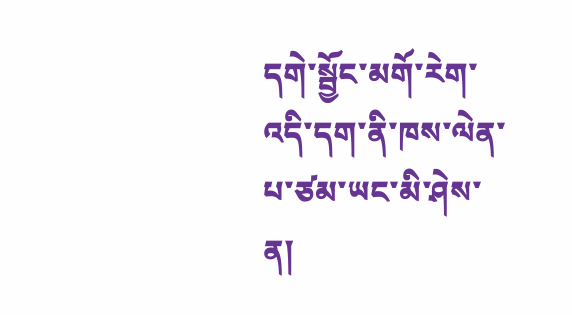དགེ་སྦྱོང་མགོ་རེག་འདི་དག་ནི་ཁས་ལེན་པ་ཙམ་ཡང་མི་ཤེས་ན།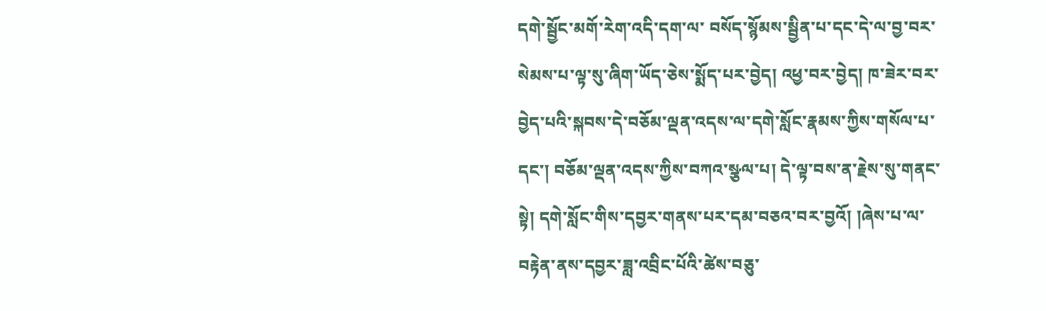དགེ་སྦྱོང་མགོ་རེག་འདི་དག་ལ་ བསོད་སྙོམས་སྦྱིན་པ་དང་དེ་ལ་བྱ་བར་སེམས་པ་ལྟ་སུ་ཞིག་ཡོད་ཅེས་སྨོད་པར་བྱེད། འཕྱ་བར་བྱེད། ཁ་ཟེར་བར་བྱེད་པའི་སྐབས་དེ་བཅོམ་ལྡན་འདས་ལ་དགེ་སློང་རྣམས་ཀྱིས་གསོལ་པ་དང་། བཅོམ་ལྡན་འདས་ཀྱིས་བཀའ་སྩལ་པ། དེ་ལྟ་བས་ན་རྗེས་སུ་གནང་སྟེ། དགེ་སློང་གིས་དབྱར་གནས་པར་དམ་བཅའ་བར་བྱའོ། །ཞེས་པ་ལ་བརྟེན་ནས་དབྱར་ཟླ་འབྲིང་པོའི་ཚེས་བཅུ་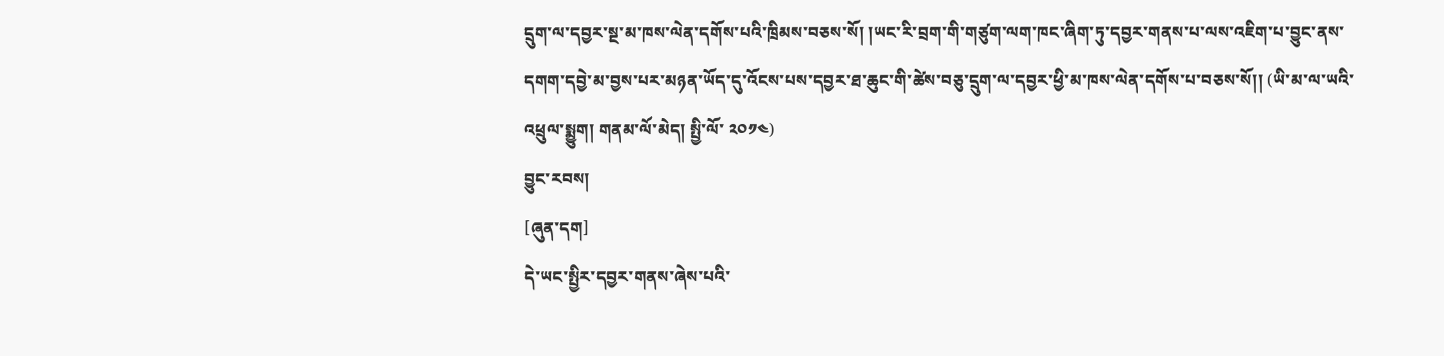དྲུག་ལ་དབྱར་སྔ་མ་ཁས་ལེན་དགོས་པའི་ཁྲིམས་བཅས་སོ། །ཡང་རི་བྲག་གི་གཙུག་ལག་ཁང་ཞིག་ཏུ་དབྱར་གནས་པ་ལས་འཇིག་པ་བྱུང་ནས་དགག་དབྱེ་མ་བྱས་པར་མཉན་ཡོད་དུ་འོངས་པས་དབྱར་ཐ་ཆུང་གི་ཚེས་བཅུ་དྲུག་ལ་དབྱར་ཕྱི་མ་ཁས་ལེན་དགོས་པ་བཅས་སོ།། (ཡི་མ་ལ་ཡའི་འཕྲུལ་སྨྱུག། གནམ་ལོ་མེད། སྤྱི་ལོ་ ༢༠༡༤)
བྱུང་རབས།
[ཞུན་དག]
དེ་ཡང་སྤྱིར་དབྱར་གནས་ཞེས་པའི་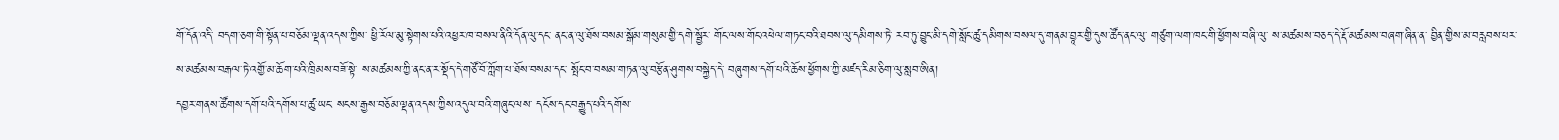གོ་དོན་འདི་ བདག་ཅག་གི་སྟོན་པ་བཅོམ་ལྡན་འདས་ཀྱིས་ ཕྱི་རོལ་མུ་སྟེགས་པའི་འཕྱར་ཁ་བསལ་ནིའི་དོན་ལུ་དང་ ནང་ན་ལུ་ཐོས་བསམ་སྒོམ་གསུམ་གྱི་དགེ་སྦྱོར་ གོང་ལས་གོང་འཕེལ་གཏང་བའི་ཐབས་ལུ་དམིགས་ཏེ་ རབ་ཏུ་བྱུང་མི་དགེ་སློང་ཚུ་དམིགས་བསལ་དུ་གནམ་བྱཱར་གྱི་དུས་ཚོད་ནང་ལུ་ གཙུག་ལག་ཁང་གི་ཕྱོགས་བཞི་ལུ་ ས་མཚམས་བཅད་དེ་རྡོ་མཚམས་བཞག་ཞིན་ན་ བྱིན་གྱིས་མ་བརླབས་པར་ ས་མཚམས་བརྒལ་ཏེ་འགྱོ་མ་ཆོག་པའི་ཁྲིམས་བཟོ་སྟེ་ ས་མཚམས་ཀྱི་ནང་ན་ར་སྡོད་དེ་གཙོ་བོ་ཀློག་པ་ཐོས་བསམ་དང་ སྤོང་བ་བསམ་གཏན་ལུ་བརྩོན་ཤུགས་བསྐྱེད་དེ་ བཞུགས་དགོ་པའི་ཆོས་ཕྱོགས་ཀྱི་མཛད་རིམ་ཅིག་ལུ་སླབ་ཨིན།
དབྱར་གནས་ཚོགས་དགོ་པའི་དགོས་པ་ཚུ་ཡང་ སངས་རྒྱས་བཅོམ་ལྡན་འདས་ཀྱིས་འདུལ་བའི་གཞུང་ལས་ དངོས་དང་བརྒྱུད་པའི་དགོས་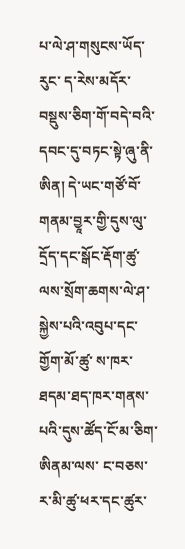པ་ལེ་ཤ་གསུངས་ཡོད་རུང་ ད་རེས་མདོར་བསྡུས་ཅིག་གོ་བདེ་བའི་དབང་དུ་བཏང་སྟེ་ཞུ་ནི་ཨིན། དེ་ཡང་གཙོ་བོ་གནམ་བྱཱར་གྱི་དུས་ལུ་ དྲོད་དང་སྒོང་རྡོག་ཚུ་ལས་སྲོག་ཆགས་ལེ་ཤ་སྐྱེས་པའི་འབུཔ་དང་གྱོག་མོ་ཚུ་ ས་ཁར་ཐདམ་ཐད་ཁར་གནས་པའི་དུས་ཚོད་ངོ་མ་ཅིག་ཨིནམ་ལས་ ང་བཅས་ར་མི་ཚུ་ཕར་དང་ཚུར་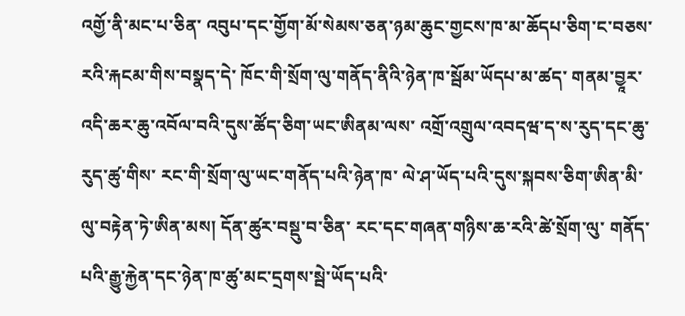འགྱོ་ནི་མང་པ་ཅིན་ འབུཔ་དང་གྱོག་མོ་སེམས་ཅན་ཉམ་ཆུང་གྱངས་ཁ་མ་ཆོདཔ་ཅིག་ང་བཅས་རའི་རྐངམ་གིས་བསྣད་དེ་ ཁོང་གི་སྲོག་ལུ་གནོད་ནིའི་ཉེན་ཁ་སྦོམ་ཡོདཔ་མ་ཚད་ གནམ་བྱཱར་འདི་ཆར་ཆུ་འབོལ་བའི་དུས་ཚོད་ཅིག་ཡང་ཨིནམ་ལས་ འགྲོ་འགྲུལ་འབདཝ་ད་ས་རུད་དང་ཆུ་རུད་ཚུ་གིས་ རང་གི་སྲོག་ལུ་ཡང་གནོད་པའི་ཉེན་ཁ་ ལེ་ཤ་ཡོད་པའི་དུས་སྐབས་ཅིག་ཨིན་མི་ལུ་བརྟེན་ཏེ་ཨིན་མས། དོན་ཚུར་བསྡུ་བ་ཅིན་ རང་དང་གཞན་གཉིས་ཆ་རའི་ཚེ་སྲོག་ལུ་ གནོད་པའི་རྒྱུ་རྐྱེན་དང་ཉེན་ཁ་ཚུ་མང་དྲགས་སྦེ་ཡོད་པའི་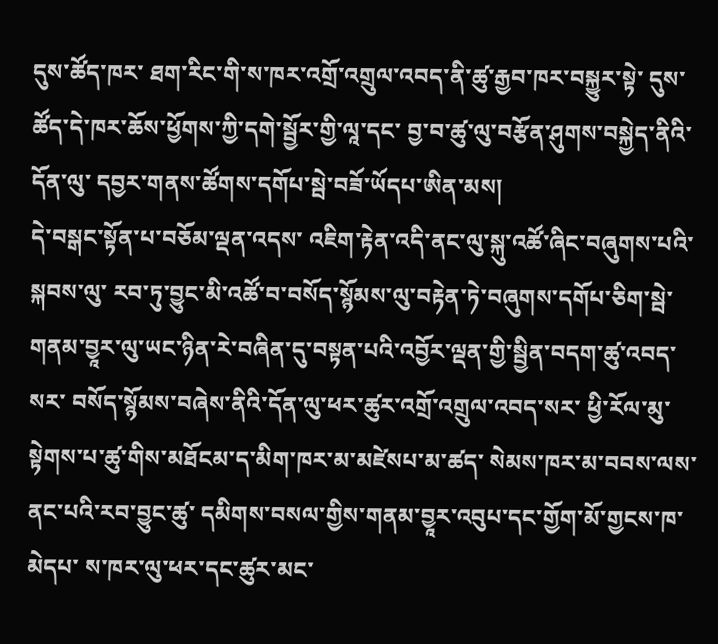དུས་ཚོད་ཁར་ ཐག་རིང་གི་ས་ཁར་འགྲོ་འགྲུལ་འབད་ནི་ཚུ་རྒྱབ་ཁར་བསྐྱུར་སྟེ་ དུས་ཚོད་དེ་ཁར་ཆོས་ཕྱོགས་ཀྱི་དགེ་སྦྱོར་གྱི་ལཱ་དང་ བྱ་བ་ཚུ་ལུ་བརྩོན་ཤུགས་བསྐྱེད་ནིའི་དོན་ལུ་ དབྱར་གནས་ཚོགས་དགོཔ་སྦེ་བཟོ་ཡོདཔ་ཨིན་མས།
དེ་བསྒང་སྟོན་པ་བཅོམ་ལྡན་འདས་ འཇིག་རྟེན་འདི་ནང་ལུ་སྐུ་འཚོ་ཞིང་བཞུགས་པའི་སྐབས་ལུ་ རབ་ཏུ་བྱུང་མི་འཚོ་བ་བསོད་སྙོམས་ལུ་བརྟེན་ཏེ་བཞུགས་དགོཔ་ཅིག་སྦེ་ གནམ་བྱཱར་ལུ་ཡང་ཉིན་རེ་བཞིན་དུ་བསྟན་པའི་འབྱོར་ལྡན་གྱི་སྦྱིན་བདག་ཚུ་འབད་སར་ བསོད་སྙོམས་བཞེས་ནིའི་དོན་ལུ་ཕར་ཚུར་འགྲོ་འགྲུལ་འབད་སར་ ཕྱི་རོལ་མུ་སྟེགས་པ་ཚུ་གིས་མཐོངམ་ད་མིག་ཁར་མ་མཛེསཔ་མ་ཚད་ སེམས་ཁར་མ་བབས་ལས་ནང་པའི་རབ་བྱུང་ཚུ་ དམིགས་བསལ་གྱིས་གནམ་བྱཱར་འབུཔ་དང་གྱོག་མོ་གྱངས་ཁ་མེདཔ་ ས་ཁར་ལུ་ཕར་དང་ཚུར་མང་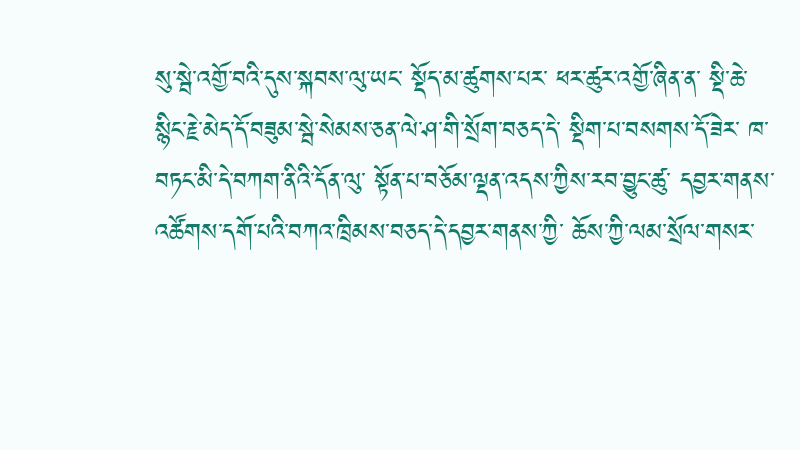སུ་སྦེ་འགྱོ་བའི་དུས་སྐབས་ལུ་ཡང་ སྡོད་མ་ཚུགས་པར་ ཕར་ཚུར་འགྱོ་ཞིན་ན་ སྡི་ཆེ་སྙིང་རྗེ་མེད་དོ་བཟུམ་སྦེ་སེམས་ཅན་ལེ་ཤ་གི་སྲོག་བཅད་དེ་ སྡིག་པ་བསགས་དོ་ཟེར་ ཁ་བཏང་མི་དེ་བཀག་ནིའི་དོན་ལུ་ སྟོན་པ་བཅོམ་ལྡན་འདས་ཀྱིས་རབ་བྱུང་ཚུ་ དབྱར་གནས་འཚོགས་དགོ་པའི་བཀའ་ཁྲིམས་བཅད་དེ་དབྱར་གནས་ཀྱི་ ཆོས་ཀྱི་ལམ་སྲོལ་གསར་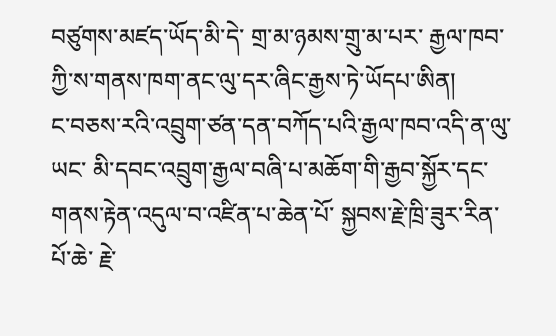བཙུགས་མཛད་ཡོད་མི་དེ་ གྲ་མ་ཉམས་གྲུ་མ་པར་ རྒྱལ་ཁབ་ཀྱི་ས་གནས་ཁག་ནང་ལུ་དར་ཞིང་རྒྱས་ཏེ་ཡོདཔ་ཨིན།
ང་བཅས་རའི་འབྲུག་ཙན་དན་བཀོད་པའི་རྒྱལ་ཁབ་འདི་ན་ལུ་ཡང་ མི་དབང་འབྲུག་རྒྱལ་བཞི་པ་མཆོག་གི་རྒྱབ་སྐྱོར་དང་ གནས་རྟེན་འདུལ་བ་འཛིན་པ་ཆེན་པོ་ སྐྱབས་རྗེ་ཁྲི་ཟུར་རིན་པོ་ཆེ་ རྗེ་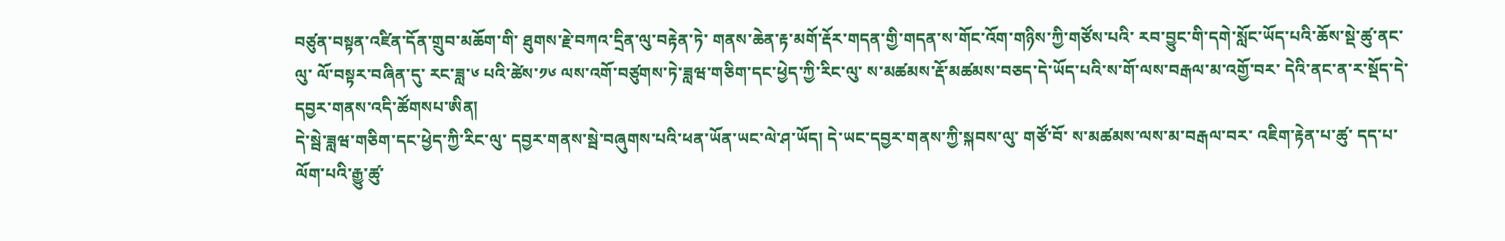བཙུན་བསྟན་འཛིན་དོན་གྲུབ་མཆོག་གི་ ཐུགས་རྗེ་བཀའ་དྲིན་ལུ་བརྟེན་ཏེ་ གནས་ཆེན་རྟ་མགོ་རྡོར་གདན་གྱི་གདན་ས་གོང་འོག་གཉིས་ཀྱི་གཙོས་པའི་ རབ་བྱུང་གི་དགེ་སློང་ཡོད་པའི་ཆོས་སྡེ་ཚུ་ནང་ལུ་ ལོ་བསྟར་བཞིན་དུ་ རང་ཟླ་༦ པའི་ཚེས་༡༦ ལས་འགོ་བཙུགས་ཏེ་ཟླཝ་གཅིག་དང་ཕྱེད་ཀྱི་རིང་ལུ་ ས་མཚམས་རྡོ་མཚམས་བཅད་དེ་ཡོད་པའི་ས་གོ་ལས་བརྒལ་མ་འགྱོ་བར་ དེའི་ནང་ན་ར་སྡོད་དེ་ དབྱར་གནས་འདི་ཚོགསཔ་ཨིན།
དེ་སྦེ་ཟླཝ་གཅིག་དང་ཕྱེད་ཀྱི་རིང་ལུ་ དབྱར་གནས་སྦེ་བཞུགས་པའི་ཕན་ཡོན་ཡང་ལེ་ཤ་ཡོད། དེ་ཡང་དབྱར་གནས་ཀྱི་སྐབས་ལུ་ གཙོ་བོ་ ས་མཚམས་ལས་མ་བརྒལ་བར་ འཇིག་རྟེན་པ་ཚུ་ དད་པ་ལོག་པའི་རྒྱུ་ཚུ་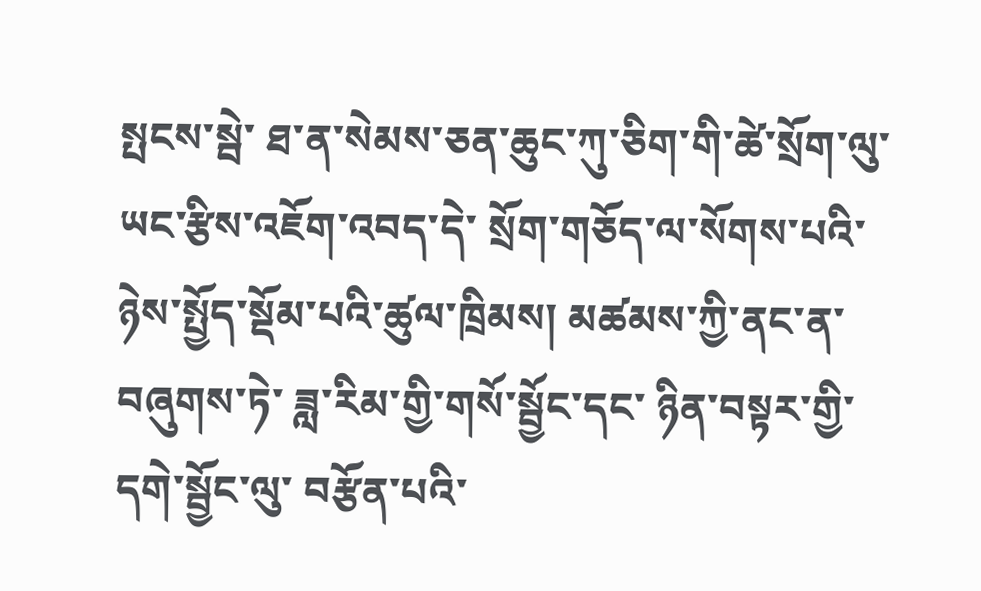སྤངས་སྦེ་ ཐ་ན་སེམས་ཅན་ཆུང་ཀུ་ཅིག་གི་ཚེ་སྲོག་ལུ་ཡང་རྩིས་འཇོག་འབད་དེ་ སྲོག་གཅོད་ལ་སོགས་པའི་ཉེས་སྤྱོད་སྡོམ་པའི་ཚུལ་ཁྲིམས། མཚམས་ཀྱི་ནང་ན་བཞུགས་ཏེ་ ཟླ་རིམ་གྱི་གསོ་སྦྱོང་དང་ ཉིན་བསྟར་གྱི་དགེ་སྦྱོང་ལུ་ བརྩོན་པའི་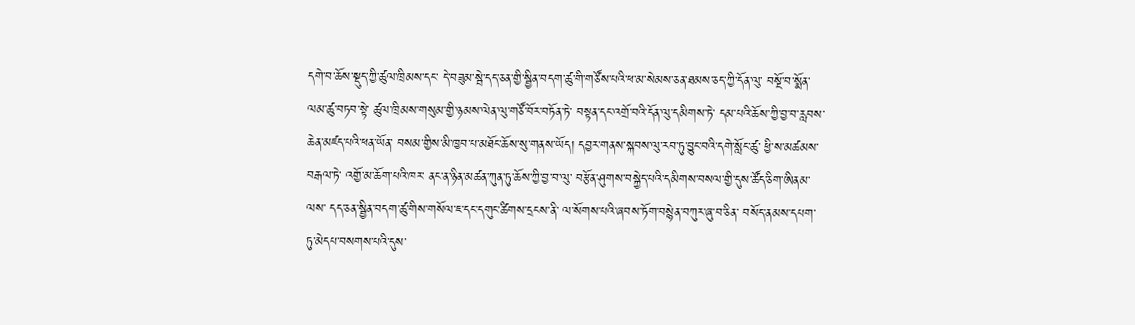དགེ་བ་ཆོས་སྡུད་ཀྱི་ཚུལ་ཁྲིམས་དང་ དེ་བཟུམ་སྦེ་དད་ཅན་གྱི་སྦྱིན་བདག་ཚུ་གི་གཙོས་པའི་ཕ་མ་སེམས་ཅན་ཐམས་ཅད་ཀྱི་དོན་ལུ་ བསྔོ་བ་སྨོན་ལམ་ཚུ་བཏབ་སྟེ་ ཚུལ་ཁྲིམས་གསུམ་གྱི་ཉམས་ལེན་ལུ་གཙོ་བོར་བཏོན་ཏེ་ བསྟན་དང་འགྲོ་བའི་དོན་ལུ་དམིགས་ཏེ་ དམ་པའི་ཆོས་ཀྱི་བྱ་བ་རླབས་ཆེན་མཛད་པའི་ཕན་ཡོན་ བསམ་གྱིས་མི་ཁྱབ་པ་མཐོང་ཆོས་སུ་གནས་ཡོད། དབྱར་གནས་སྐབས་ལུ་རབ་ཏུ་བྱུང་བའི་དགེ་སློང་ཚུ་ ཕྱི་ས་མཚམས་བརྒལ་ཏེ་ འགྱོ་མ་ཆོག་པའི་ཁར་ ནང་ན་ཉིན་མཚན་ཀུན་ཏུ་ཆོས་ཀྱི་བྱ་བ་ལུ་ བརྩོན་ཤུགས་བསྐྱེད་པའི་དམིགས་བསལ་གྱི་དུས་ཚོད་ཅིག་ཨིནམ་ལས་ དད་ཅན་སྦྱིན་བདག་ཚུ་གིས་གསོལ་ཇ་དང་དགུང་ཚིགས་དྲངས་ནི་ ལ་སོགས་པའི་ཞབས་ཏོག་བསྙེན་བཀུར་ཞུ་བ་ཅིན་ བསོད་ནམས་དཔག་ཏུ་མེདཔ་བསགས་པའི་དུས་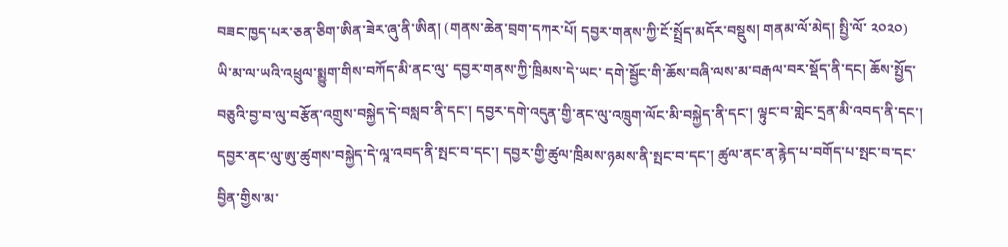བཟང་ཁྱད་པར་ཅན་ཅིག་ཨིན་ཟེར་ཞུ་ནི་ཨིན། (གནས་ཆེན་བྲག་དཀར་པོ། དབྱར་གནས་ཀྱི་ངོ་སྤྲོད་མདོར་བསྡུས། གནམ་ལོ་མེད། སྤྱི་ལོ་ ༢༠༢༠)
ཡི་མ་ལ་ཡའི་འཕྲུལ་སྨྱུག་གིས་བཀོད་མི་ནང་ལུ་ དབྱར་གནས་ཀྱི་ཁྲིམས་དེ་ཡང་ དགེ་སྦྱོང་གི་ཆོས་བཞི་ལས་མ་བརྒལ་བར་སྡོད་ནི་དང། ཆོས་སྤྱོད་བཅུའི་བྱ་བ་ལུ་བརྩོན་འགྲུས་བསྐྱེད་དེ་བསླབ་ནི་དང་། དབྱར་དགེ་འདུན་གྱི་ནང་ལུ་འཁྲུག་ལོང་མི་བསྐྱེད་ནི་དང་། ལྟུང་བ་གླེང་དྲན་མི་འབད་ནི་དང་། དབྱར་ནང་ལུ་ཨུ་ཚུགས་བསྐྱེད་དེ་ལཱ་འབད་ནི་སྤང་བ་དང་། དབྱར་གྱི་ཚུལ་ཁྲིམས་ཉམས་ནི་སྤང་བ་དང་། ཚུལ་ནང་ན་རྙེད་པ་བགོད་པ་སྤང་བ་དང་ བྱིན་གྱིས་མ་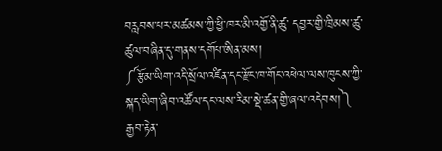བརླབས་པར་མཚམས་ཀྱི་ཕྱི་ཁར་མི་འགྱོ་ནི་ཚུ་ དབྱར་གྱི་ཁྲིམས་ཚུ་ཚུལ་བཞིན་དུ་གནས་དགོཔ་ཨིན་མས།
༼རྩོམ་ཡིག་འདི་སྲོལ་འཛིན་དང་རྫོང་ཁ་གོང་འཕེལ་ལས་ཁུངས་ཀྱི་སྐད་ཡིག་ཞིབ་འཚོལ་དང་ལས་རིམ་སྡེ་ཚན་གྱི་ཞལ་འདེབས།༽
རྒྱབ་རྟེན་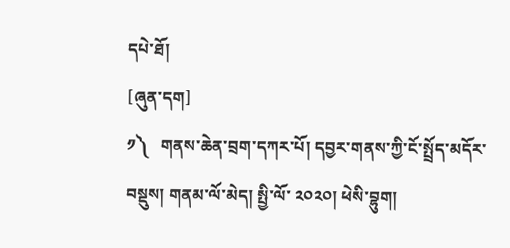དཔེ་ཐོ།
[ཞུན་དག]
༡༽   གནས་ཆེན་བྲག་དཀར་པོ། དབྱར་གནས་ཀྱི་ངོ་སྤྲོད་མདོར་བསྡུས། གནམ་ལོ་མེད། སྤྱི་ལོ་ ༢༠༢༠། ཕེསི་བྷུག།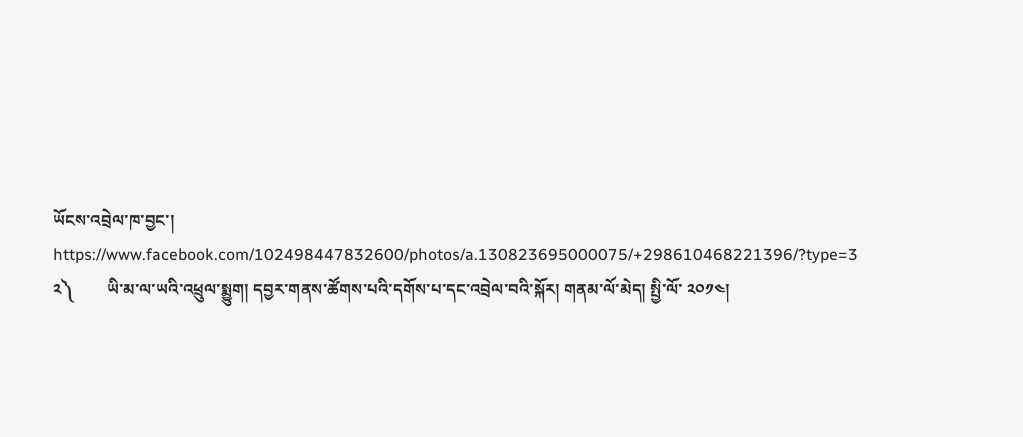ཡོངས་འབྲེལ་ཁ་བྱང་། https://www.facebook.com/102498447832600/photos/a.130823695000075/+298610468221396/?type=3
༢༽        ཡི་མ་ལ་ཡའི་འཕྲུལ་སྨྱུག། དབྱར་གནས་ཚོགས་པའི་དགོས་པ་དང་འབྲེལ་བའི་སྐོར། གནམ་ལོ་མེད། སྤྱི་ལོ་ ༢༠༡༤།